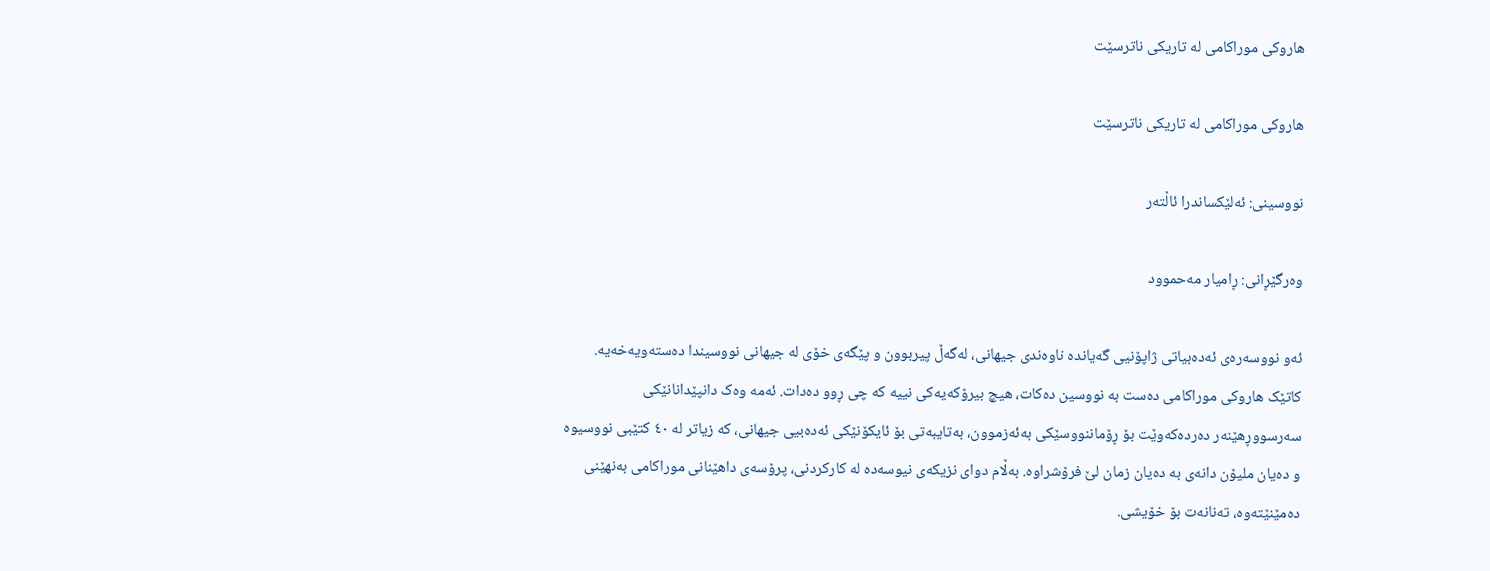هاروکی موراکامی لە تاریکی ناترسێت

هاروکی موراکامی لە تاریکی ناترسێت

نووسینی: ئەلێکساندرا ئاڵتەر

وەرگێڕانی: ڕامیار مەحموود

ئەو نووسەرەی ئەدەبیاتی ژاپۆنیی گەیاندە ناوەندی جیهانی، لەگەڵ پیربوون و پێگەی خۆی لە جیهانی نووسیندا دەستەویەخەیە. کاتێک هاروکی موراکامی دەست بە نووسین دەکات، هیچ بیرۆکەیەکی نییە کە چی ڕوو دەدات. ئەمە وەک دانپێدانانێکی سەرسووڕهێنەر دەردەکەوێت بۆ ڕۆماننووسێکی بەئەزموون، بەتایبەتی بۆ ئایکۆنێکی ئەدەبیی جیهانی، کە زیاتر لە ٤٠ کتێبی نووسیوە و دەیان ملیۆن دانەی بە دەیان زمان لێ فرۆشراوە. بەڵام دوای نزیکەی نیوسەدە لە کارکردنی، پرۆسەی داهێنانی موراکامی بەنهێنی دەمێنێتەوە، تەنانەت بۆ خۆیشی.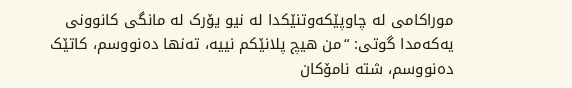موراکامی لە چاوپێکەوتنێکدا لە نیو یۆرک لە مانگی کانوونی یەکەمدا گوتی: “من هیچ پلانێکم نییە، تەنها دەنووسم، کاتێک دەنووسم، شتە نامۆکان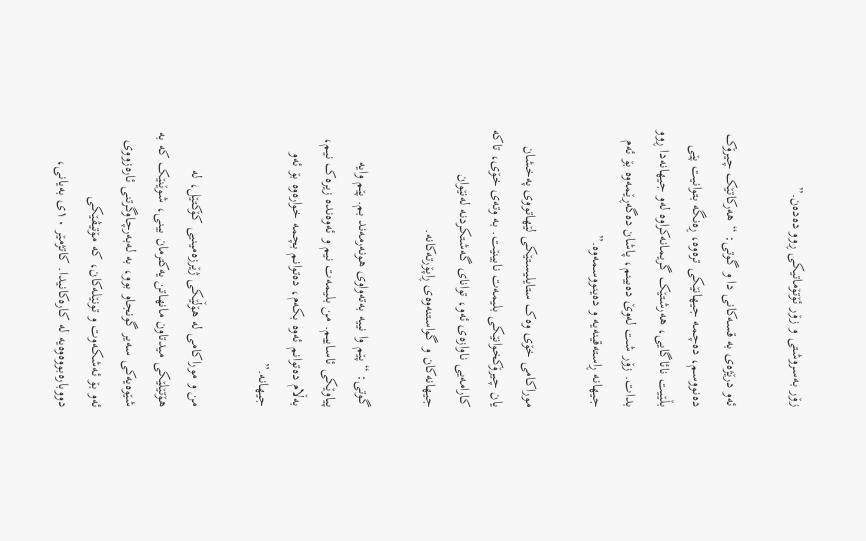زۆر بەسروشتی و زۆر ئۆتۆماتیکی ڕوو دەدەن.”

ئەو درێژەی بە قسەکانی دا و گوتی: “هەرکاتێک چیرۆک دەنووسم، دەچمە جیهانێکی ترەوە، ڕەنگە بتوانیت پێی بڵێیت نائاگایی، هەرشتێک گریمانەکراوە لەو جیهانەدا ڕوو بدات. زۆر شت لەوێ دەبینم، پاشان دەگەڕێمەوە بۆ ئەم جیهانە ڕاستەقینەیە و دەینووسمەوە.”

موراکامی خۆی وەک ستایلیستێکی لێهاتووی پەخشان یان چیرۆکخوانێکی بلیمەت نابینێت. بە وتەی خۆی، تاکە کارامەیی ناوازەی ئەو، توانای گەشتکردنە لەنێوان جیهانەکان و گواستنەوەی ڕاپۆرتەکانە.

گوتی: “پێم وا نییە بەتەواوی هونەرمەند بم. پێم وایە پیاوێکی ئاساییم. من بلیمەت نیم و ئەوەندە زیرەک نیم، بەڵام دەتوانم ئەوە بکەم، دەتوانم بچمە خوارەوە بۆ ئەو جیهانە.”

من و موراکامی لە هۆڵێکی ژێرزەمینیی کۆکتێل، لە هۆتێلێکی میدتاون مانهاتن یەکترمان بینی، شوێنێک کە بە شێوەیەکی سەیر گونجاو بوو، بە لەبەرچاوگرتنی ئارەزووی ئەو بۆ ئەشکەوت و تونێلەکان، کە مۆتیڤێکی دووبارەبووەوەیە لە کارەکانیدا. کاتژمێر ١٠ی بەیانی،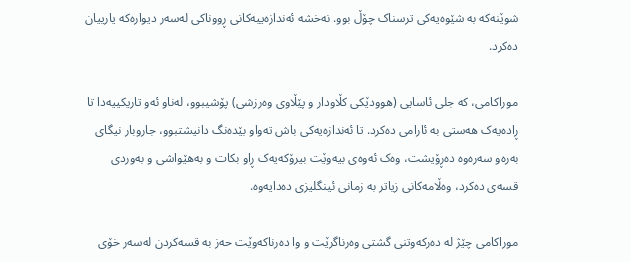شوێنەکە بە شێوەیەکی ترسناک چۆڵ بوو. نەخشە ئەندازەییەکانی ڕووناکی لەسەر دیوارەکە یارییان دەکرد.

موراکامی، کە جلی ئاسایی (هوودێکی کڵاودار و پێڵاوی وەرزشی) پۆشیبوو، لەناو ئەو تاریکییەدا تا ڕادەیەک هەستی بە ئارامی دەکرد. تا ئەندازەیەکی باش تەواو بێدەنگ دانیشتبوو، جاروبار نیگای بەرەو سەرەوە دەڕۆیشت، وەک ئەوەی بیەوێت بیرۆکەیەک ڕاو بکات و بەهێواشی و بەوردی قسەی دەکرد، وەڵامەکانی زیاتر بە زمانی ئینگلیزی دەدایەوە.

موراکامی چێژ لە دەرکەوتنی گشتی وەرناگرێت و وا دەرناکەوێت حەز بە قسەکردن لەسەر خۆی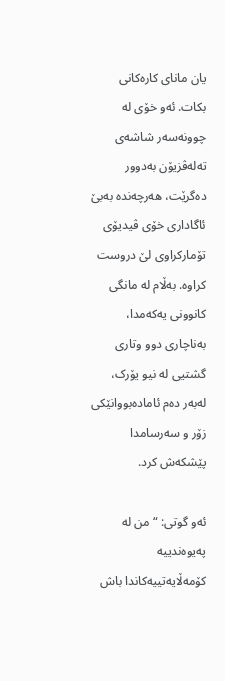یان مانای کارەکانی بکات. ئەو خۆی لە چوونەسەر شاشەی تەلەڤزیۆن بەدوور دەگرێت، هەرچەندە بەبێ ئاگاداری خۆی ڤیدیۆی تۆمارکراوی لێ دروست کراوە. بەڵام لە مانگی کانوونی یەکەمدا، بەناچاری دوو وتاری گشتیی لە نیو یۆرک، لەبەر دەم ئامادەبووانێکی زۆر و سەرسامدا پێشکەش کرد.

ئەو گوتی: “من لە پەیوەندییە کۆمەڵایەتییەکاندا باش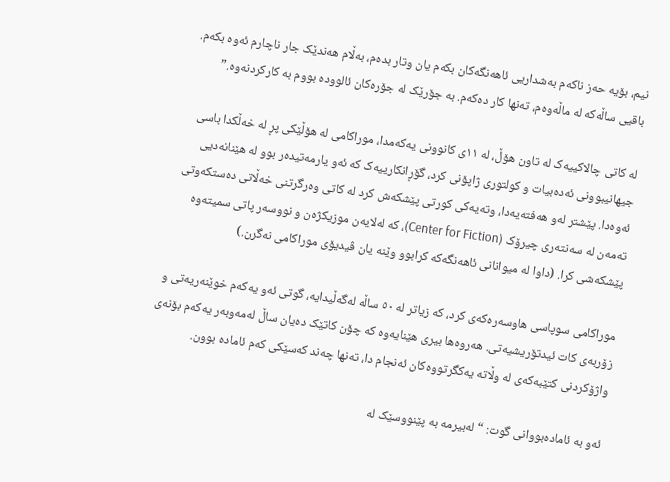نیم، بۆیە حەز ناکەم بەشداریی ئاهەنگەکان بکەم یان وتار بدەم، بەڵام هەندێک جار ناچارم ئەوە بکەم. باقیی ساڵەکە لە ماڵەوەم، تەنها کار دەکەم. بە جۆرێک لە جۆرەکان ئالوودە بووم بە کارکردنەوە.”

لە کاتی چالاکییەک لە تاون هۆڵ، لە ١١ی کانوونی یەکەمدا، موراکامی لە هۆڵێکی پڕ لە خەڵکدا باسی جیهانیبوونی ئەدەبیات و کولتوری ژاپۆنی کرد، گۆڕانکارییەک کە ئەو یارمەتیدەر بوو لە هێنانەدیی ئەوەدا. پێشتر لەو هەفتەیەدا، وتەیەکی کورتی پێشکەش کرد لە کاتی وەرگرتنی خەڵاتی دەستکەوتی تەمەن لە سەنتەری چیرۆک (Center for Fiction)، کە لەلایەن موزیکژەن و نووسەر پاتی سمیتەوە پێشکەشی کرا. (داوا لە میوانانی ئاهەنگەکە کرابوو وێنە یان ڤیدیۆی موراکامی نەگرن.)

موراکامی سوپاسی هاوسەرەکەی کرد، کە زیاتر لە ٥٠ ساڵە لەگەڵیدایە، گوتی ئەو یەکەم خوێنەریەتی و زۆربەی کات ئیدتۆریشیەتی. هەروەها بیری هێنایەوە کە چۆن کاتێک دەیان ساڵ لەمەوبەر یەکەم بۆنەی واژۆکردنی کتێبەکەی لە وڵاتە یەکگرتووەکان ئەنجام دا، تەنها چەند کەسێکی کەم ئامادە بوون.

ئەو بە ئامادەبووانی گوت: “لەبیرمە بە پێنووسێک لە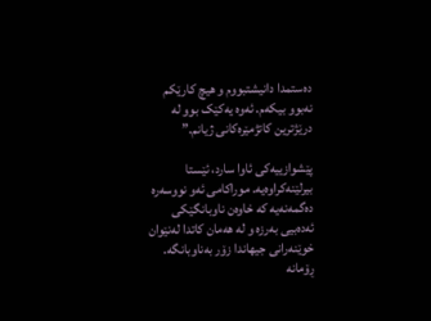دەستمدا دانیشتبووم و هیچ کارێکم نەبوو بیکەم. ئەوە یەکێک بوو لە درێژترین کاتژمێرەکانی ژیانم.”

پێشوازییەکی ئاوا سارد، ئێستا بیرلێنەکراوەیە. موراکامی ئەو نووسەرە دەگمەنەیە کە خاوەن ناوبانگێکی ئەدەبیی بەرزە و لە هەمان کاتدا لەنێوان خوێنەرانی جیهاندا زۆر بەناوبانگە. ڕۆمانە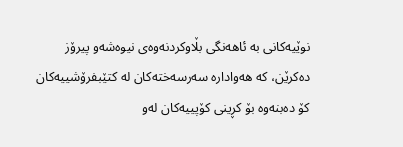نوێیەکانی بە ئاهەنگی بڵاوکردنەوەی نیوەشەو پیرۆز دەکرێن، کە هەوادارە سەرسەختەکان لە کتێبفرۆشییەکان کۆ دەبنەوە بۆ کڕینی کۆپییەکان لەو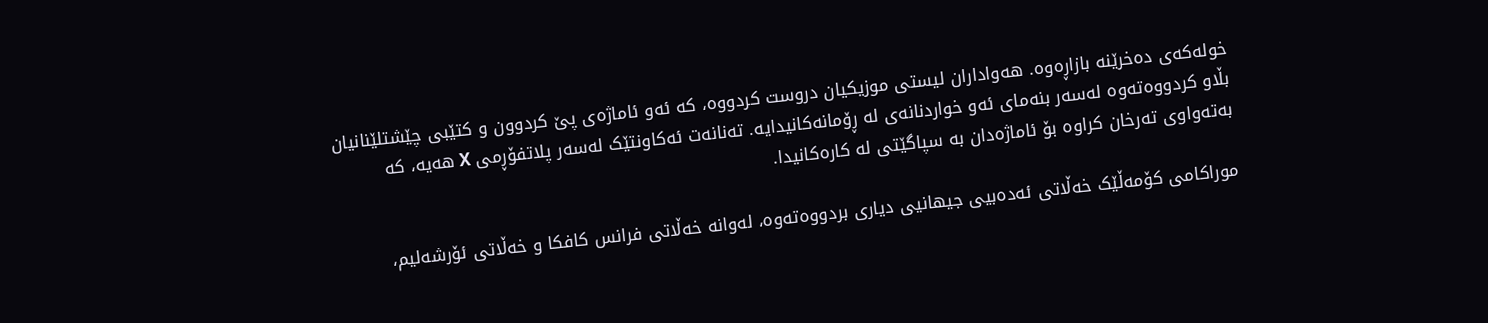خولەکەی دەخرێنە بازاڕەوە. هەواداران لیستی موزیکیان دروست کردووە، کە ئەو ئاماژەی پێ کردوون و کتێبی چێشتلێنانیان بڵاو کردووەتەوە لەسەر بنەمای ئەو خواردنانەی لە ڕۆمانەکانیدایە. تەنانەت ئەکاونتێک لەسەر پلاتفۆڕمی X هەیە، کە بەتەواوی تەرخان کراوە بۆ ئاماژەدان بە سپاگێتی لە کارەکانیدا.

موراکامی کۆمەڵێک خەڵاتی ئەدەبیی جیهانیی دیاری بردووەتەوە، لەوانە خەڵاتی فرانس کافکا و خەڵاتی ئۆرشەلیم،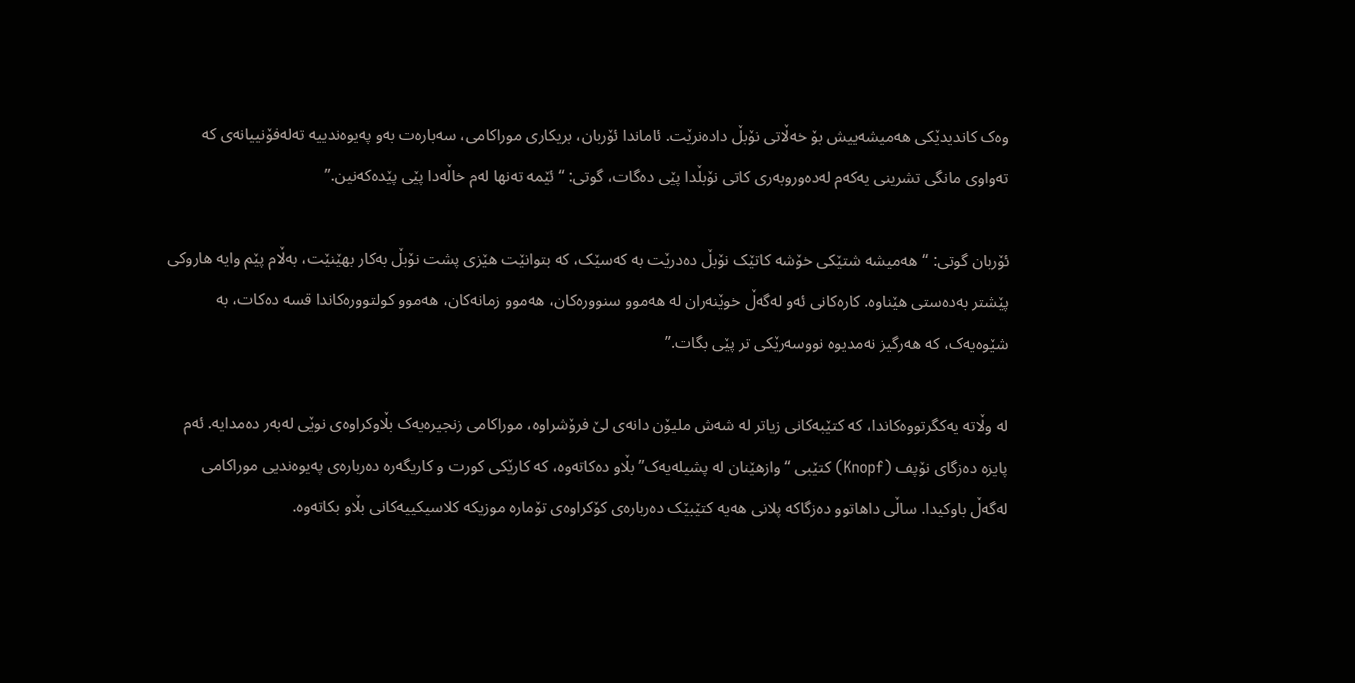وەک کاندیدێکی هەمیشەییش بۆ خەڵاتی نۆبڵ دادەنرێت. ئاماندا ئۆربان، بریکاری موراکامی، سەبارەت بەو پەیوەندییە تەلەفۆنییانەی کە تەواوی مانگی تشرینی یەکەم لەدەوروبەری کاتی نۆبڵدا پێی دەگات، گوتی: “ئێمە تەنها لەم خاڵەدا پێی پێدەکەنین.”

ئۆربان گوتی: “هەمیشە شتێکی خۆشە کاتێک نۆبڵ دەدرێت بە کەسێک، کە بتوانێت هێزی پشت نۆبڵ بەکار بهێنێت، بەڵام پێم وایە هاروکی پێشتر بەدەستی هێناوە. کارەکانی ئەو لەگەڵ خوێنەران لە هەموو سنوورەکان، هەموو زمانەکان، هەموو کولتوورەکاندا قسە دەکات، بە شێوەیەک، کە هەرگیز نەمدیوە نووسەرێکی تر پێی بگات.”

لە وڵاتە یەکگرتووەکاندا، کە کتێبەکانی زیاتر لە شەش ملیۆن دانەی لێ فرۆشراوە، موراکامی زنجیرەیەک بڵاوکراوەی نوێی لەبەر دەمدایە. ئەم پایزە دەزگای نۆپف (Knopf) کتێبی “وازهێنان لە پشیلەیەک” بڵاو دەکاتەوە، کە کارێکی کورت و کاریگەرە دەربارەی پەیوەندیی موراکامی لەگەڵ باوکیدا. ساڵی داهاتوو دەزگاکە پلانی هەیە کتێبێک دەربارەی کۆکراوەی تۆمارە موزیکە کلاسیکییەکانی بڵاو بکاتەوە.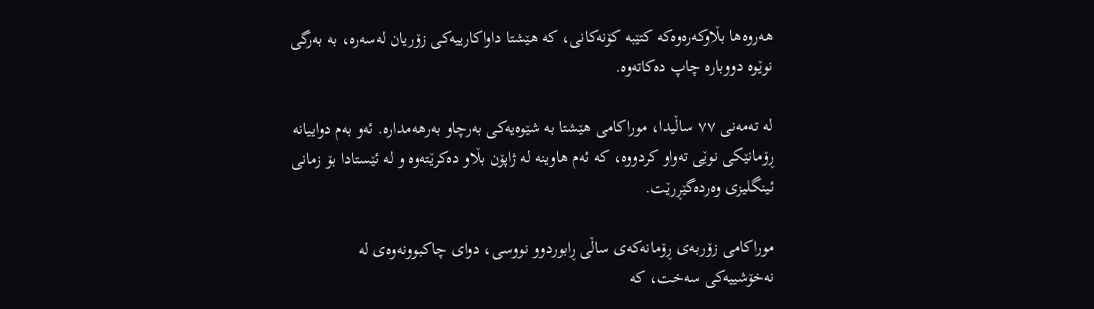هەروەها بڵاوکەرەوەکە کتێبە کۆنەکانی، کە هێشتا داواکارییەکی زۆریان لەسەرە، بە بەرگی نوێوە دووبارە چاپ دەکاتەوە.

لە تەمەنی ٧٧ ساڵیدا، موراکامی هێشتا بە شێوەیەکی بەرچاو بەرهەمدارە. ئەو بەم دواییانە ڕۆمانێکی نوێی تەواو کردووە، کە ئەم هاوینە لە ژاپۆن بڵاو دەکرێتەوە و لە ئێستادا بۆ زمانی ئینگلیزی وەردەگێڕرێت.

موراکامی زۆربەی ڕۆمانەکەی ساڵی ڕابوردوو نووسی، دوای چاکبوونەوەی لە نەخۆشییەکی سەخت، کە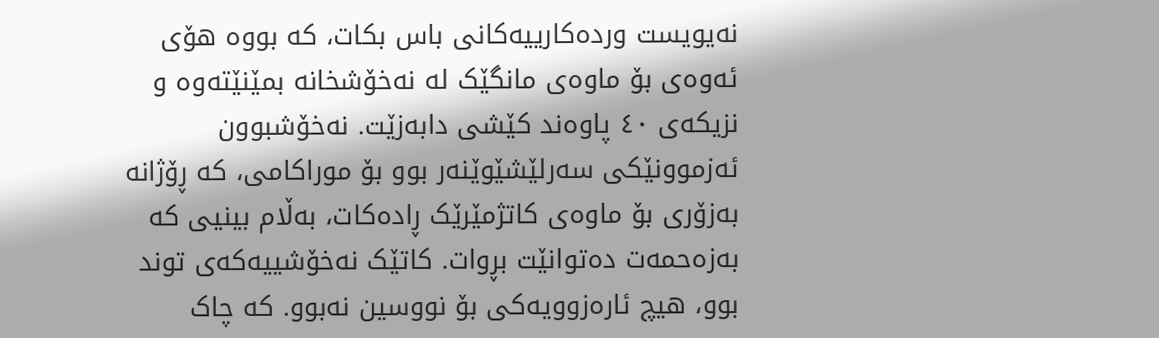نەیویست وردەکارییەکانی باس بکات، کە بووە هۆی ئەوەی بۆ ماوەی مانگێک لە نەخۆشخانە بمێنێتەوە و نزیکەی ٤٠ پاوەند کێشی دابەزێت. نەخۆشبوون ئەزموونێکی سەرلێشێوێنەر بوو بۆ موراکامی، کە ڕۆژانە بەزۆری بۆ ماوەی کاتژمێرێک ڕادەکات، بەڵام بینیی کە بەزەحمەت دەتوانێت بڕوات. کاتێک نەخۆشییەکەی توند بوو، هیچ ئارەزوویەکی بۆ نووسین نەبوو. کە چاک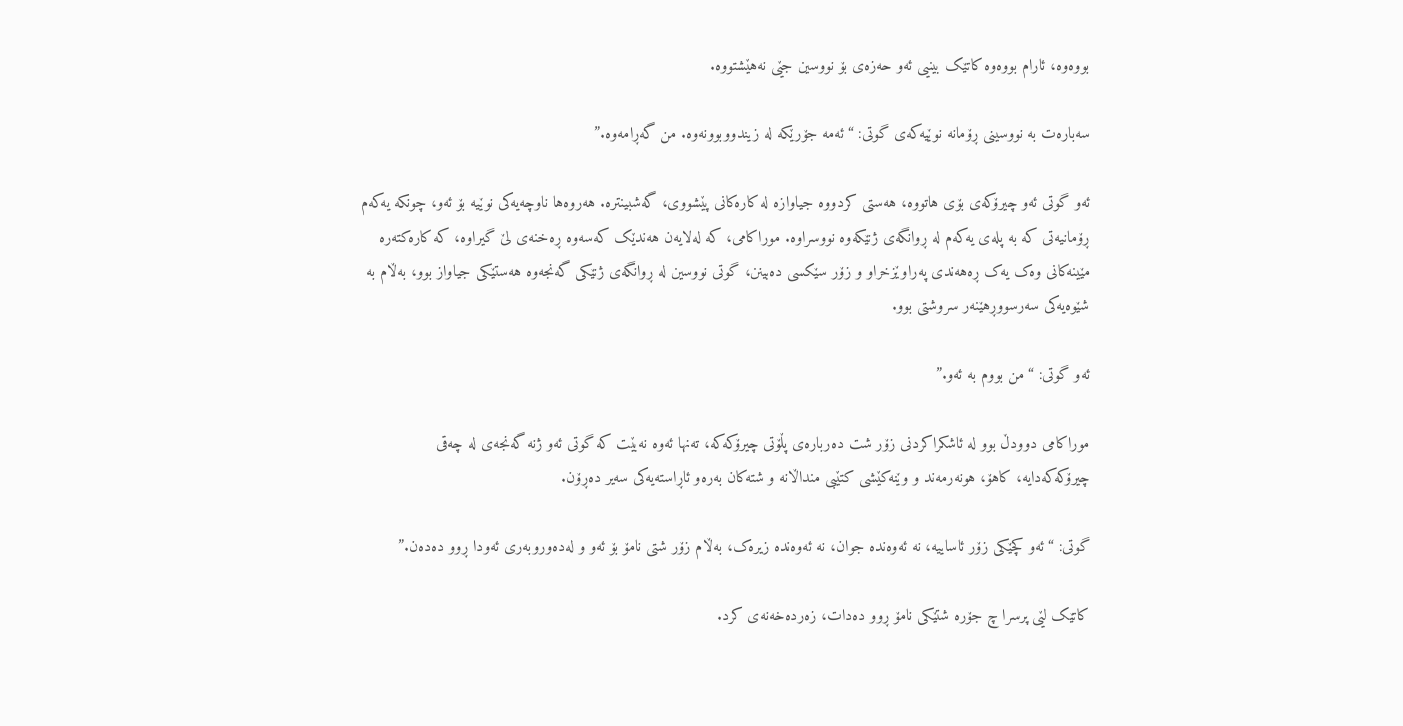بووەوە، ئارام بووەوە کاتێک بینیی ئەو حەزەی بۆ نووسین جێی نەهێشتووە.

سەبارەت بە نووسینی ڕۆمانە نوێیەکەی گوتی: “ئەمە جۆرێکە لە زیندووبوونەوە. من گەڕامەوە.”

ئەو گوتی ئەو چیرۆکەی بۆی هاتووە، هەستی کردووە جیاوازە لە کارەکانی پێشووی، گەشبینترە. هەروەها ناوچەیەکی نوێیە بۆ ئەو، چونکە یەکەم ڕۆمانیەتی کە بە پلەی یەکەم لە ڕوانگەی ژنێکەوە نووسراوە. موراکامی، کە لەلایەن هەندێک کەسەوە ڕەخنەی لێ گیراوە، کە کارەکتەرە مێینەکانی وەک یەک ڕەهەندی پەراوێزخراو و زۆر سێکسی دەبینن، گوتی نووسین لە ڕوانگەی ژنێکی گەنجەوە هەستێکی جیاواز بوو، بەڵام بە شێوەیەکی سەرسووڕهێنەر سروشتی بوو.

ئەو گوتی: “من بووم بە ئەو.”

موراکامی دوودڵ بوو لە ئاشکراکردنی زۆر شت دەربارەی پڵۆتی چیرۆکەکە، تەنها ئەوە نەبێت کە گوتی ئەو ژنە گەنجەی لە چەقی چیرۆکەکەدایە، کاهۆ، هونەرمەند و وێنەکێشی کتێبی منداڵانە و شتەکان بەرەو ئاڕاستەیەکی سەیر دەڕۆن.

گوتی: “ئەو کچێکی زۆر ئاساییە، نە ئەوەندە جوان، نە ئەوەندە زیرەک، بەڵام زۆر شتی نامۆ بۆ ئەو و لەدەوروبەری ئەودا ڕوو دەدەن.”

کاتێک لێی پرسرا چ جۆرە شتێکی نامۆ ڕوو دەدات، زەردەخەنەی کرد.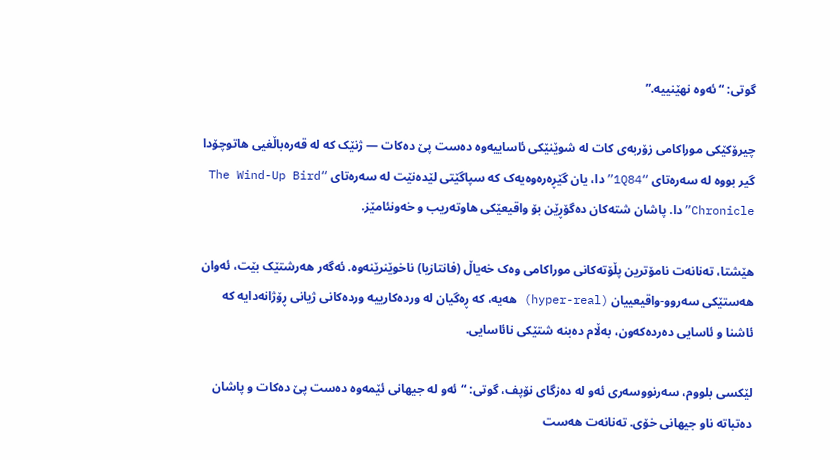گوتی: “ئەوە نهێنییە.”

چیرۆکێکی موراکامی زۆربەی کات لە شوێنێکی ئاساییەوە دەست پێ دەکات — ژنێک کە لە قەرەباڵغیی هاتوچۆدا گیر بووە لە سەرەتای “1Q84”دا، یان گێڕەرەوەیەک کە سپاگێتی لێدەنێت لە سەرەتای “The Wind-Up Bird Chronicle”دا. پاشان شتەکان دەگۆڕێن بۆ واقیعێکی هاوتەریب و خەونئامێز.

هێشتا، تەنانەت نامۆترین پڵۆتەکانی موراکامی وەک خەیاڵ (فانتازیا) ناخوێنرێنەوە. ئەگەر هەرشتێک بێت، ئەوان هەستێکی سەروو-واقیعییان (hyper-real) هەیە، کە ڕەگیان لە وردەکارییە وردەکانی ژیانی ڕۆژانەدایە کە ئاشنا و ئاسایی دەردەکەون، بەڵام دەبنە شتێکی نائاسایی.

لێکسی بلووم، سەرنووسەری ئەو لە دەزگای نۆپف، گوتی: “ئەو لە جیهانی ئێمەوە دەست پێ دەکات و پاشان دەتباتە ناو جیهانی خۆی. تەنانەت هەست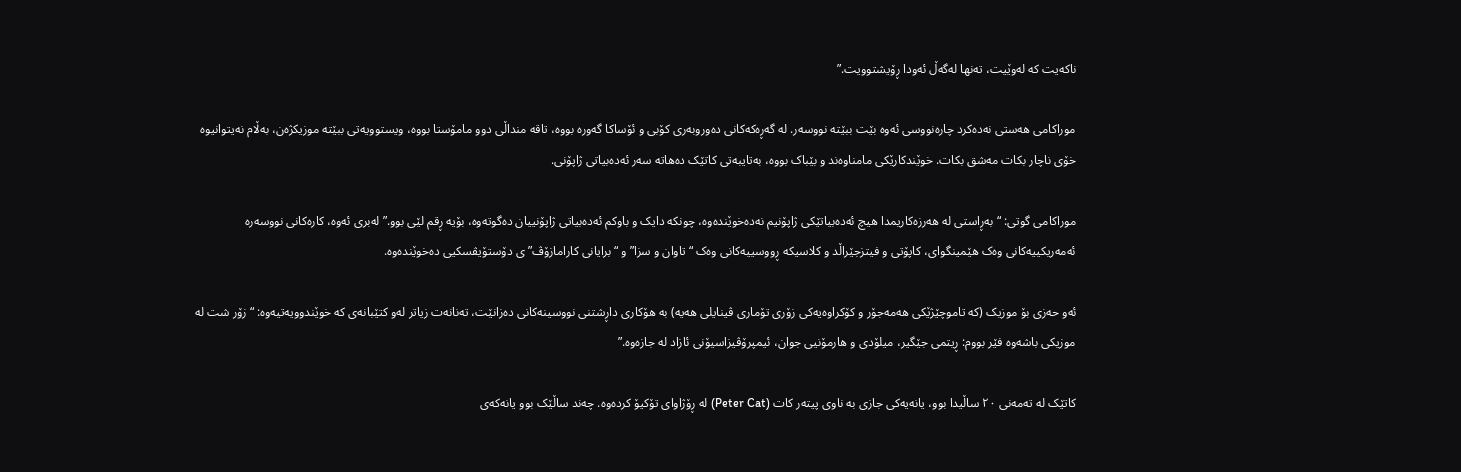ناکەیت کە لەوێیت، تەنها لەگەڵ ئەودا ڕۆیشتوویت.”

موراکامی هەستی نەدەکرد چارەنووسی ئەوە بێت ببێتە نووسەر. لە گەڕەکەکانی دەوروبەری کۆبی و ئۆساکا گەورە بووە، تاقە منداڵی دوو مامۆستا بووە، ویستوویەتی ببێتە موزیکژەن، بەڵام نەیتوانیوە خۆی ناچار بکات مەشق بکات. خوێندکارێکی مامناوەند و بێباک بووە، بەتایبەتی کاتێک دەهاتە سەر ئەدەبیاتی ژاپۆنی.

موراکامی گوتی: “بەڕاستی لە هەرزەکاریمدا هیچ ئەدەبیاتێکی ژاپۆنیم نەدەخوێندەوە، چونکە دایک و باوکم ئەدەبیاتی ژاپۆنییان دەگوتەوە، بۆیە ڕقم لێی بوو.” لەبری ئەوە، کارەکانی نووسەرە ئەمەریکییەکانی وەک هێمینگوای، کاپۆتی و فیتزجێراڵد و کلاسیکە ڕووسییەکانی وەک “تاوان و سزا” و “برایانی کارامازۆڤ”ی دۆستۆیڤسکیی دەخوێندەوە.

ئەو حەزی بۆ موزیک (کە تاموچێژێکی هەمەجۆر و کۆکراوەیەکی زۆری تۆماری ڤینایلی هەیە) بە هۆکاری داڕشتنی نووسینەکانی دەزانێت، تەنانەت زیاتر لەو کتێبانەی کە خوێندوویەتیەوە: “زۆر شت لە موزیکی باشەوە فێر بووم: ڕیتمی جێگیر، میلۆدی و هارمۆنیی جوان، ئیمپرۆڤیزاسیۆنی ئازاد لە جازەوە.”

کاتێک لە تەمەنی ٢٠ ساڵیدا بوو، یانەیەکی جازی بە ناوی پیتەر کات (Peter Cat) لە ڕۆژاوای تۆکیۆ کردەوە. چەند ساڵێک بوو یانەکەی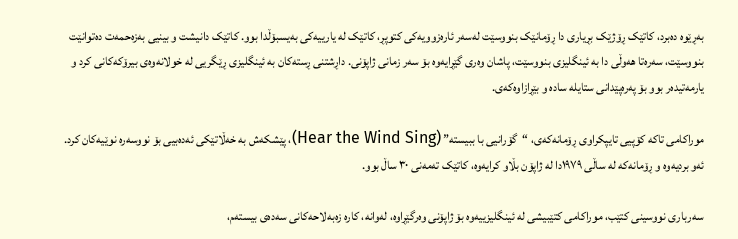بەڕێوە دەبرد، کاتێک ڕۆژێک بڕیاری دا ڕۆمانێک بنووسێت لەسەر ئارەزوویەکی کتوپڕ، کاتێک لە یارییەکی بەیسبۆڵدا بوو. کاتێک دانیشت و بینیی بەزەحمەت دەتوانێت بنووسێت، سەرەتا هەوڵی دا بە ئینگلیزی بنووسێت، پاشان وەری گێڕایەوە بۆ سەر زمانی ژاپۆنی. داڕشتنی ڕستەکان بە ئینگلیزی ڕێگریی لە خولانەوەی بیرۆکەکانی کرد و یارمەتیدەر بوو بۆ پەرەپێدانی ستایلە سادە و بێڕازاوەکەی.

موراکامی تاکە کۆپیی تایپکراوی ڕۆمانەکەی، “گۆرانیی با ببیستە” (Hear the Wind Sing)، پێشکەش بە خەڵاتێکی ئەدەبیی بۆ نووسەرە نوێیەکان کرد. ئەو بردیەوە و ڕۆمانەکە لە ساڵی ١٩٧٩دا لە ژاپۆن بڵاو کرایەوە، کاتێک تەمەنی ٣٠ ساڵ بوو.

سەرباری نووسینی کتێب، موراکامی کتێبیشی لە ئینگلیزییەوە بۆ ژاپۆنی وەرگێڕاوە، لەوانە، کارە زەبەلاحەکانی سەدەی بیستەم،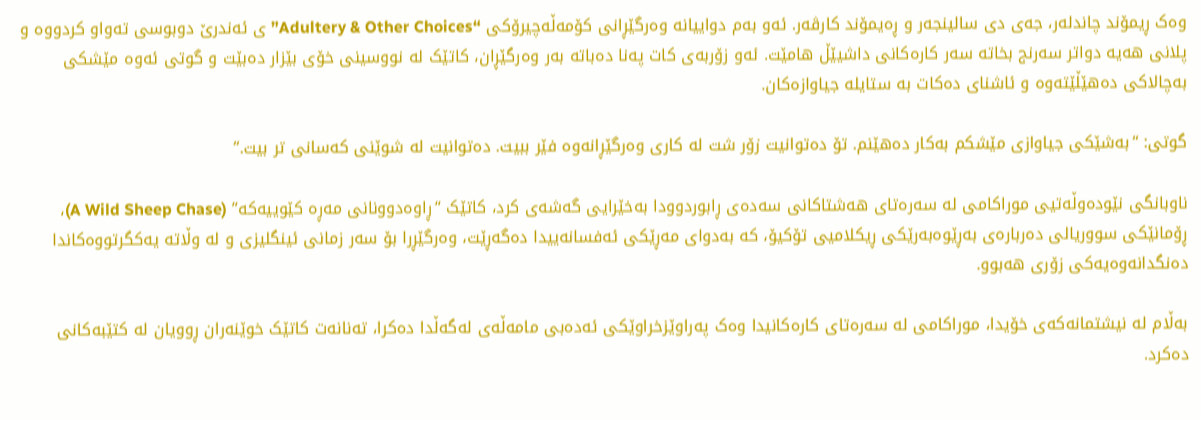وەک ڕیمۆند چاندلەر، جەی دی سالینجەر و ڕەیمۆند کارڤەر. ئەو بەم دواییانە وەرگێڕانی کۆمەڵەچیرۆکی “Adultery & Other Choices”ی ئەندرێ دوبوسی تەواو کردووە و پلانی هەیە دواتر سەرنج بخاتە سەر کارەکانی داشیێڵ هامێت. ئەو زۆربەی کات پەنا دەباتە بەر وەرگێڕان، کاتێک لە نووسینی خۆی بێزار دەبێت و گوتی ئەوە مێشکی بەچالاکی دەهێڵێتەوە و ئاشنای دەکات بە ستایلە جیاوازەکان.

گوتی: “بەشێکی جیاوازی مێشکم بەکار دەهێنم. تۆ دەتوانیت زۆر شت لە کاری وەرگێڕانەوە فێر ببیت. دەتوانیت لە شوێنی کەسانی تر بیت.”

ناوبانگی نێودەوڵەتیی موراکامی لە سەرەتای هەشتاکانی سەدەی ڕابوردوودا بەخێرایی گەشەی کرد، کاتێک “ڕاوەدوونانی مەڕە کێوییەکە” (A Wild Sheep Chase)، ڕۆمانێکی سووریالی دەربارەی بەڕێوەبەرێکی ڕیکلامیی تۆکیۆ، کە بەدوای مەڕێکی ئەفسانەییدا دەگەڕێت، وەرگێڕرا بۆ سەر زمانی ئینگلیزی و لە وڵاتە یەکگرتووەکاندا دەنگدانەوەیەکی زۆری هەبوو.

بەڵام لە نیشتمانەکەی خۆیدا، موراکامی لە سەرەتای کارەکانیدا وەک پەراوێزخراوێکی ئەدەبی مامەڵەی لەگەڵدا دەکرا، تەنانەت کاتێک خوێنەران ڕوویان لە کتێبەکانی دەکرد.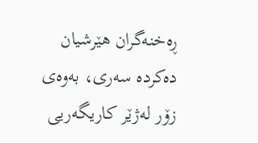ڕەخنەگران هێرشیان دەکردە سەری، بەوەی زۆر لەژێر کاریگەریی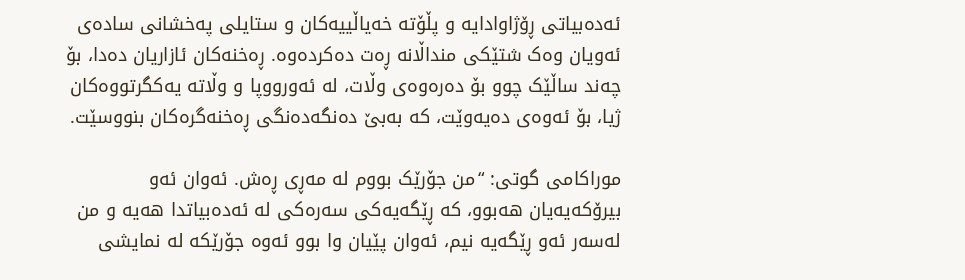ئەدەبیاتی ڕۆژاوادایە و پڵۆتە خەیاڵییەکان و ستایلی پەخشانی سادەی ئەویان وەک شتێکی منداڵانە ڕەت دەکردەوە. ڕەخنەکان ئازاریان دەدا، بۆ چەند ساڵێک چوو بۆ دەرەوەی وڵات، لە ئەورووپا و وڵاتە یەکگرتووەکان ژیا، بۆ ئەوەی دەیەوێت، کە بەبێ دەنگەدەنگی ڕەخنەگرەکان بنووسێت.

موراکامی گوتی: “من جۆرێک بووم لە مەڕی ڕەش. ئەوان ئەو بیرۆکەیەیان هەبوو، کە ڕێگەیەکی سەرەکی لە ئەدەبیاتدا هەیە و من لەسەر ئەو ڕێگەیە نیم، ئەوان پێیان وا بوو ئەوە جۆرێکە لە نمایشی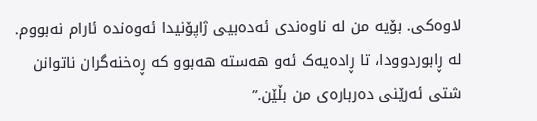لاوەکی. بۆیە من لە ناوەندی ئەدەبیی ژاپۆنیدا ئەوەندە ئارام نەبووم. لە ڕابوردوودا، تا ڕادەیەک ئەو هەستە هەبوو کە ڕەخنەگران ناتوانن شتی ئەرێنی دەربارەی من بڵێن.”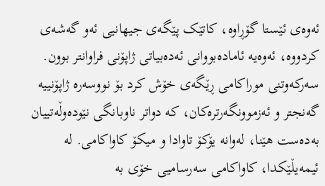ئەوەی ئێستا گۆڕاوە، کاتێک پێگەی جیهانیی ئەو گەشەی کردووە، ئەوەیە ئامادەبووانی ئەدەبیاتی ژاپۆنی فراوانتر بوون. سەرکەوتنی موراکامی ڕێگەی خۆش کرد بۆ نووسەرە ژاپۆنییە گەنجتر و ئەزموونگەرترەکان، کە دواتر ناوبانگی نێودەوڵەتییان بەدەست هێنا، لەوانە یۆکۆ تاوادا و میکۆ کاواکامی. لە ئیمەیڵێکدا، کاواکامی سەرسامیی خۆی بە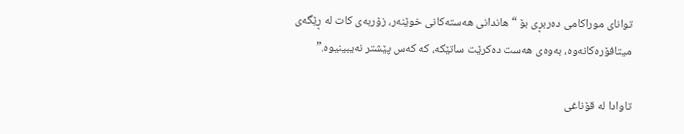توانای موراکامی دەربڕی بۆ “هاندانی هەستەکانی خوێنەر، زۆربەی کات لە ڕێگەی میتافۆرەکانەوە، بەوەی هەست دەکرێت ساتێکە، کە کەس پێشتر نەیبینیوە.”

تاوادا لە قۆناغی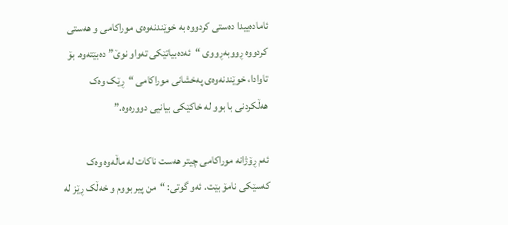ئامادەییدا دەستی کردووە بە خوێندنەوەی موراکامی و هەستی کردووە ڕووبەڕووی “ئەدەبیاتێکی تەواو نوێ” دەبێتەوە. بۆ تاوادا، خوێندنەوەی پەخشانی موراکامی “ڕێک وەک هەڵکردنی با بوو لە خاکێکی بیانیی دوورەوە.”

ئەم ڕۆژانە موراکامی چیتر هەست ناکات لە ماڵەوە وەک کەسێکی نامۆ بێت. ئەو گوتی: “من پیر بووم و خەڵک ڕێز لە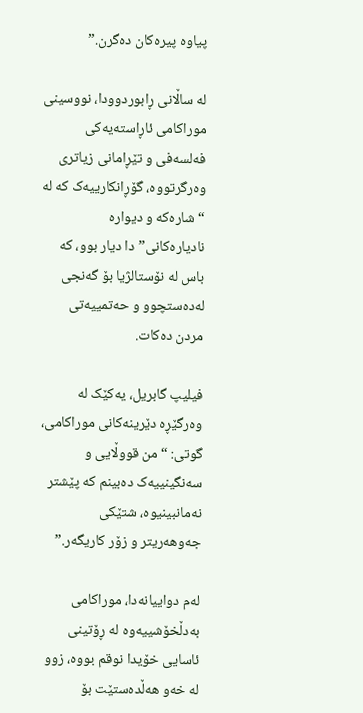پیاوە پیرەکان دەگرن.”

لە ساڵانی ڕابوردوودا، نووسینی موراکامی ئاڕاستەیەکی فەلسەفی و تێڕامانی زیاتری وەرگرتووە، گۆڕانکارییەک کە لە “شارەکە و دیوارە نادیارەکانی”دا دیار بوو، کە باس لە نۆستالژیا بۆ گەنجی لەدەستچوو و حەتمییەتی مردن دەکات.

فیلیپ گابریل، یەکێک لە وەرگێڕە دێرینەکانی موراکامی، گوتی: “من قووڵایی و سەنگینییەک دەبینم کە پێشتر نەمانبینیوە، شتێکی جەوهەریتر و زۆر کاریگەر.”

لەم دواییانەدا، موراکامی بەدڵخۆشییەوە لە ڕۆتینی ئاسایی خۆیدا نوقم بووە، زوو لە خەو هەڵدەستێت بۆ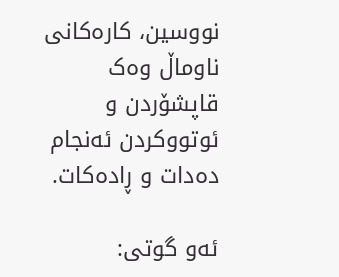نووسین، کارەکانی ناوماڵ وەک قاپشۆردن و ئوتووکردن ئەنجام دەدات و ڕادەکات.

ئەو گوتی: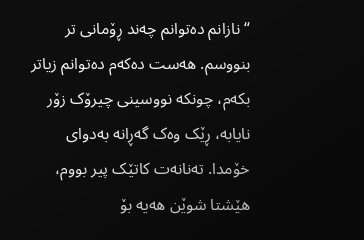“نازانم دەتوانم چەند ڕۆمانی تر بنووسم. هەست دەکەم دەتوانم زیاتر بکەم، چونکە نووسینی چیرۆک زۆر نایابە، ڕێک وەک گەڕانە بەدوای خۆمدا. تەنانەت کاتێک پیر بووم، هێشتا شوێن هەیە بۆ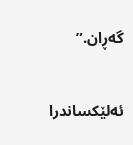گەڕان.”

ئەلێکساندرا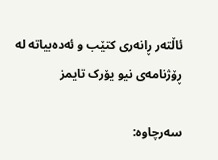ئاڵتەر ڕانەری کتێب و ئەدەبیاتە لە ڕۆژنامەی نیو یۆرک تایمز

سەرچاوە: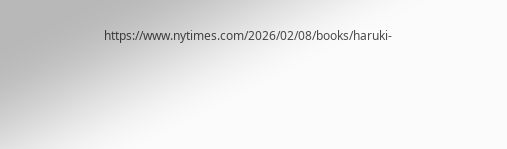https://www.nytimes.com/2026/02/08/books/haruki-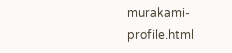murakami-profile.html